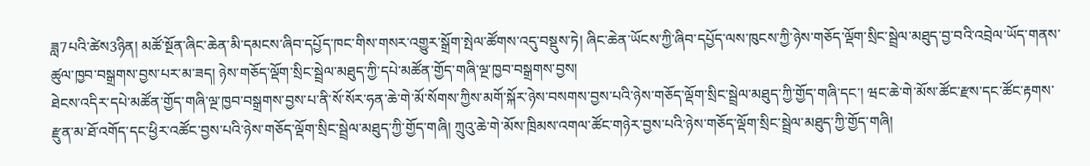ཟླ7པའི་ཚེས3ཉིན། མཚོ་སྔོན་ཞིང་ཆེན་མི་དམངས་ཞིབ་དཔྱོད་ཁང་གིས་གསར་འགྱུར་སྒྲོག་སྤེལ་ཚོགས་འདུ་བསྡུས་ཏེ། ཞིང་ཆེན་ཡོངས་ཀྱི་ཞིབ་དཔྱོད་ལས་ཁུངས་ཀྱི་ཉེས་གཅོད་ལྡོག་སྲིང་སྦྲེལ་མཐུད་བྱ་བའི་འབྲེལ་ཡོད་གནས་ཚུལ་ཁྱབ་བསྒྲགས་བྱས་པར་མ་ཟད། ཉེས་གཅོད་ལྡོག་སྲིང་སྦྲེལ་མཐུད་ཀྱི་དཔེ་མཚོན་གྱོད་གཞི་ལྔ་ཁྱབ་བསྒྲགས་བྱས།
ཐེངས་འདིར་དཔེ་མཚོན་གྱོད་གཞི་ལྔ་ཁྱབ་བསྒྲགས་བྱས་པ་ནི་སོ་སོར་ཧན་ཆེ་གེ་མོ་སོགས་ཀྱིས་མགོ་སྐོར་ཉེས་བསགས་བྱས་པའི་ཉེས་གཅོད་ལྡོག་སྲིང་སྦྲེལ་མཐུད་ཀྱི་གྱོད་གཞི་དང་། ཝང་ཆེ་གེ་མོས་ཚོང་རྫས་དང་ཚོང་རྟགས་རྫུན་མ་ཐོ་འགོད་དང་ཕྱིར་འཚོང་བྱས་པའི་ཉེས་གཅོད་ལྡོག་སྲིང་སྦྲེལ་མཐུད་ཀྱི་གྱོད་གཞི། ཀྲུའུ་ཆེ་གེ་མོས་ཁྲིམས་འགལ་ཚོང་གཉེར་བྱས་པའི་ཉེས་གཅོད་ལྡོག་སྲིང་སྦྲེལ་མཐུད་ཀྱི་གྱོད་གཞི།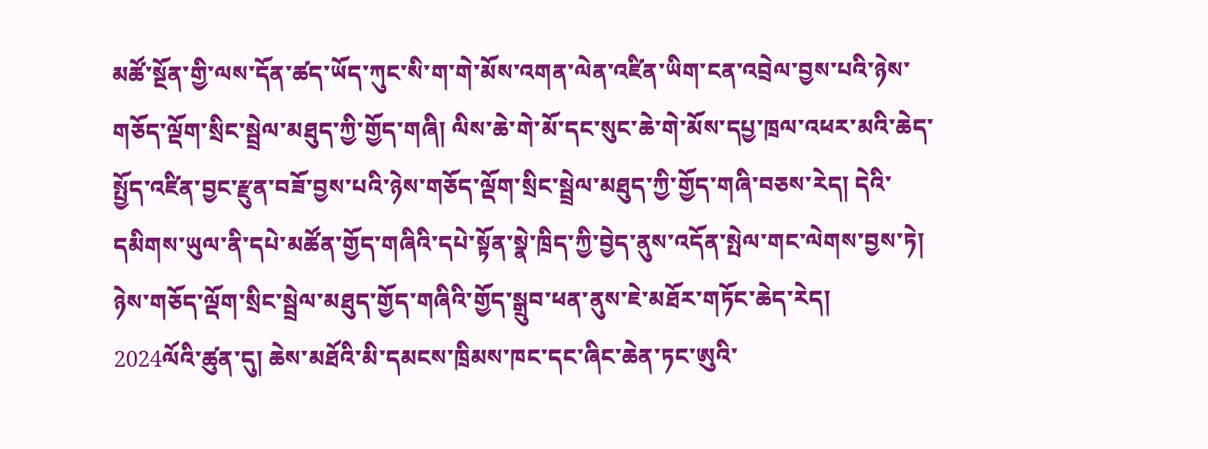མཚོ་སྔོན་གྱི་ལས་དོན་ཚད་ཡོད་ཀུང་སི་ག་གེ་མོས་འགན་ལེན་འཛིན་ཡིག་ངན་འབྲེལ་བྱས་པའི་ཉེས་གཅོད་ལྡོག་སྲིང་སྦྲེལ་མཐུད་ཀྱི་གྱོད་གཞི། ལིས་ཆེ་གེ་མོ་དང་སུང་ཆེ་གེ་མོས་དཔྱ་ཁྲལ་འཕར་མའི་ཆེད་སྤྱོད་འཛིན་བྱང་རྫུན་བཟོ་བྱས་པའི་ཉེས་གཅོད་ལྡོག་སྲིང་སྦྲེལ་མཐུད་ཀྱི་གྱོད་གཞི་བཅས་རེད། དེའི་དམིགས་ཡུལ་ནི་དཔེ་མཚོན་གྱོད་གཞིའི་དཔེ་སྟོན་སྣེ་ཁྲིད་ཀྱི་བྱེད་ནུས་འདོན་སྤེལ་གང་ལེགས་བྱས་ཏེ། ཉེས་གཅོད་ལྡོག་སྲིང་སྦྲེལ་མཐུད་གྱོད་གཞིའི་གྱོད་སྒྲུབ་ཕན་ནུས་ཇེ་མཐོར་གཏོང་ཆེད་རེད།
2024ལོའི་ཚུན་དུ། ཆེས་མཐོའི་མི་དམངས་ཁྲིམས་ཁང་དང་ཞིང་ཆེན་ཏང་ཨུའི་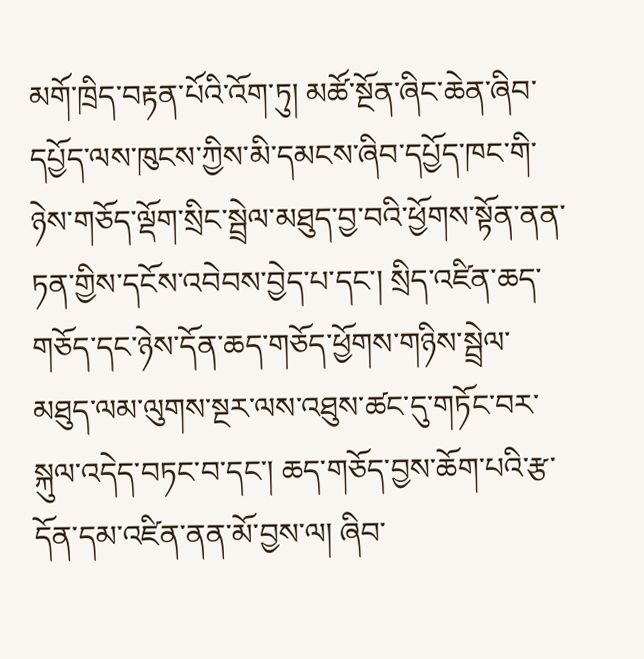མགོ་ཁྲིད་བརྟན་པོའི་འོག་ཏུ། མཚོ་སྔོན་ཞིང་ཆེན་ཞིབ་དཔྱོད་ལས་ཁུངས་ཀྱིས་མི་དམངས་ཞིབ་དཔྱོད་ཁང་གི་ཉེས་གཅོད་ལྡོག་སྲིང་སྦྲེལ་མཐུད་བྱ་བའི་ཕྱོགས་སྟོན་ནན་ཏན་གྱིས་དངོས་འབེབས་བྱེད་པ་དང་། སྲིད་འཛིན་ཆད་གཅོད་དང་ཉེས་དོན་ཆད་གཅོད་ཕྱོགས་གཉིས་སྦྲེལ་མཐུད་ལམ་ལུགས་སྔར་ལས་འཐུས་ཚང་དུ་གཏོང་བར་སྐུལ་འདེད་བཏང་བ་དང་། ཆད་གཅོད་བྱས་ཆོག་པའི་རྩ་དོན་དམ་འཛིན་ནན་མོ་བྱས་ལ། ཞིབ་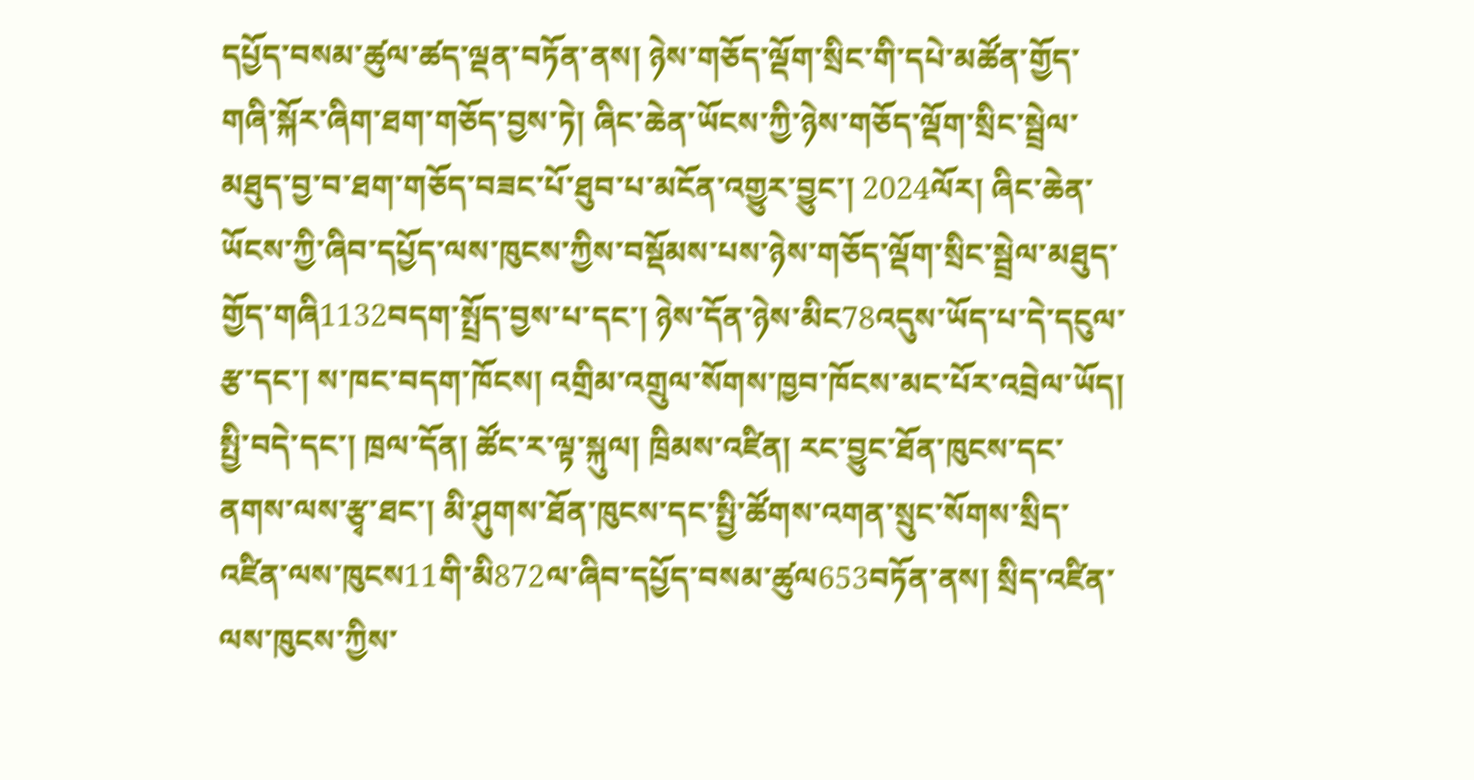དཔྱོད་བསམ་ཚུལ་ཚད་ལྡན་བཏོན་ནས། ཉེས་གཅོད་ལྡོག་སྲིང་གི་དཔེ་མཚོན་གྱོད་གཞི་སྐོར་ཞིག་ཐག་གཅོད་བྱས་ཏེ། ཞིང་ཆེན་ཡོངས་ཀྱི་ཉེས་གཅོད་ལྡོག་སྲིང་སྦྲེལ་མཐུད་བྱ་བ་ཐག་གཅོད་བཟང་པོ་ཐུབ་པ་མངོན་འགྱུར་བྱུང་། 2024ལོར། ཞིང་ཆེན་ཡོངས་ཀྱི་ཞིབ་དཔྱོད་ལས་ཁུངས་ཀྱིས་བསྡོམས་པས་ཉེས་གཅོད་ལྡོག་སྲིང་སྦྲེལ་མཐུད་གྱོད་གཞི1132བདག་སྤྲོད་བྱས་པ་དང་། ཉེས་དོན་ཉེས་མིང78འདུས་ཡོད་པ་དེ་དངུལ་རྩ་དང་། ས་ཁང་བདག་ཁོངས། འགྲིམ་འགྲུལ་སོགས་ཁྱབ་ཁོངས་མང་པོར་འབྲེལ་ཡོད། སྤྱི་བདེ་དང་། ཁྲལ་དོན། ཚོང་ར་ལྟ་སྐུལ། ཁྲིམས་འཛིན། རང་བྱུང་ཐོན་ཁུངས་དང་ནགས་ལས་རྩྭ་ཐང་། མི་ཤུགས་ཐོན་ཁུངས་དང་སྤྱི་ཚོགས་འགན་སྲུང་སོགས་སྲིད་འཛིན་ལས་ཁུངས11གི་མི872ལ་ཞིབ་དཔྱོད་བསམ་ཚུལ653བཏོན་ནས། སྲིད་འཛིན་ལས་ཁུངས་ཀྱིས་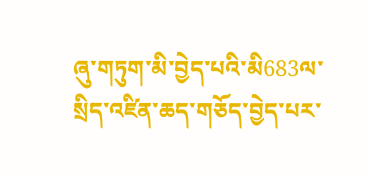ཞུ་གཏུག་མི་བྱེད་པའི་མི683ལ་སྲིད་འཛིན་ཆད་གཅོད་བྱེད་པར་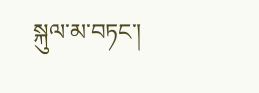སྐུལ་མ་བཏང་།